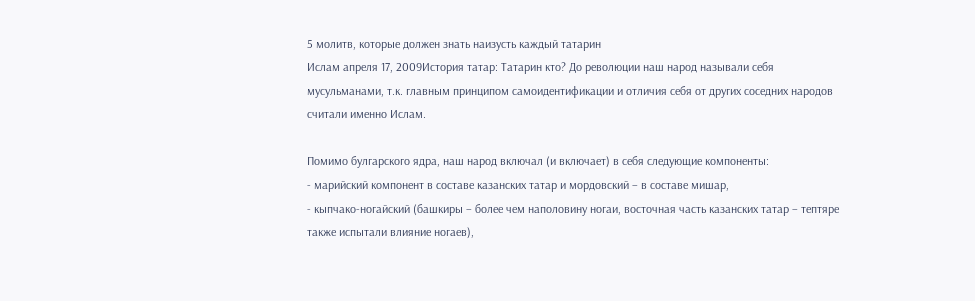5 молитв, которые должен знать наизусть каждый татарин
Ислам апреля 17, 2009История татар: Татарин кто? До революции наш народ называли себя мусульманами, т.к. главным принципом самоидентификации и отличия себя от других соседних народов считали именно Ислам.

Помимо булгарского ядра, наш народ включал (и включает) в себя следующие компоненты:
- марийский компонент в составе казанских татар и мордовский – в составе мишар,
- кыпчако-ногайский (башкиры – более чем наполовину ногаи, восточная часть казанских татар – тептяре также испытали влияние ногаев),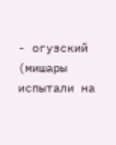- огузский (мишары испытали на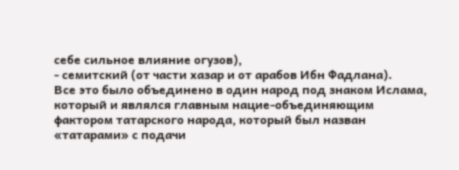себе сильное влияние огузов),
- семитский (от части хазар и от арабов Ибн Фадлана).
Все это было объединено в один народ под знаком Ислама, который и являлся главным нацие-объединяющим фактором татарского народа, который был назван «татарами» с подачи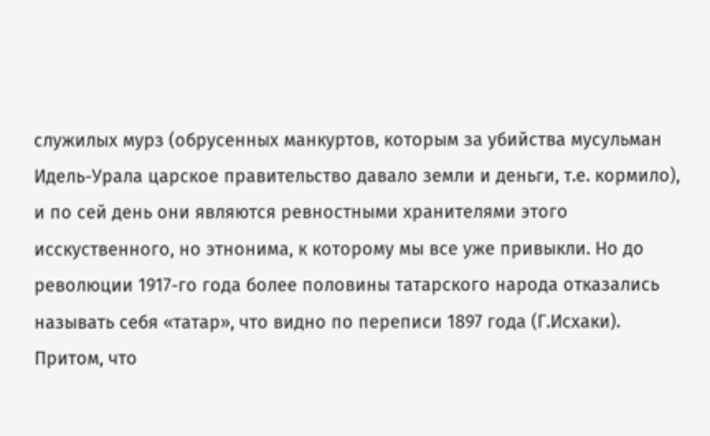служилых мурз (обрусенных манкуртов, которым за убийства мусульман Идель-Урала царское правительство давало земли и деньги, т.е. кормило), и по сей день они являются ревностными хранителями этого исскуственного, но этнонима, к которому мы все уже привыкли. Но до революции 1917-го года более половины татарского народа отказались называть себя «татар», что видно по переписи 1897 года (Г.Исхаки). Притом, что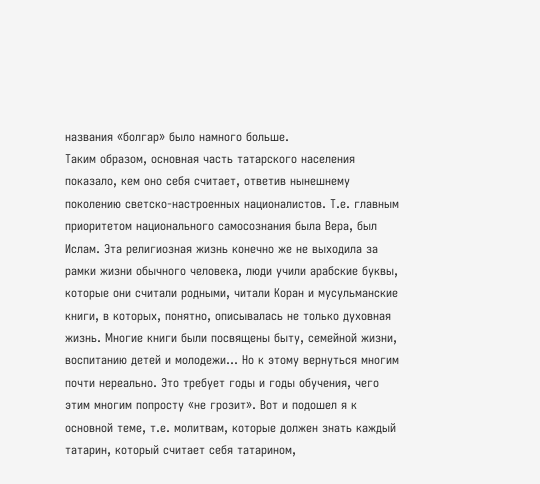названия «болгар» было намного больше.
Таким образом, основная часть татарского населения показало, кем оно себя считает, ответив нынешнему поколению светско-настроенных националистов. Т.е. главным приоритетом национального самосознания была Вера, был Ислам. Эта религиозная жизнь конечно же не выходила за рамки жизни обычного человека, люди учили арабские буквы, которые они считали родными, читали Коран и мусульманские книги, в которых, понятно, описывалась не только духовная жизнь. Многие книги были посвящены быту, семейной жизни, воспитанию детей и молодежи… Но к этому вернуться многим почти нереально. Это требует годы и годы обучения, чего этим многим попросту «не грозит». Вот и подошел я к основной теме, т.е. молитвам, которые должен знать каждый татарин, который считает себя татарином,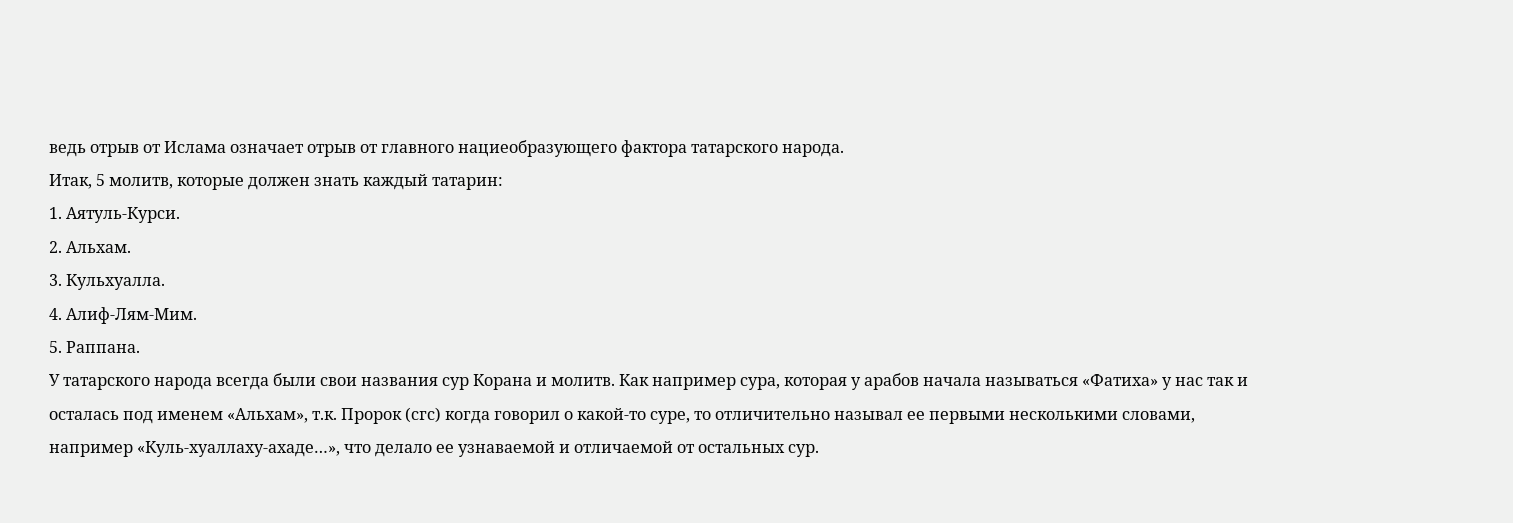ведь отрыв от Ислама означает отрыв от главного нациеобразующего фактора татарского народа.
Итак, 5 молитв, которые должен знать каждый татарин:
1. Аятуль-Курси.
2. Альхам.
3. Кульхуалла.
4. Алиф-Лям-Мим.
5. Раппана.
У татарского народа всегда были свои названия сур Корана и молитв. Как например сура, которая у арабов начала называться «Фатиха» у нас так и осталась под именем «Альхам», т.к. Пророк (сгс) когда говорил о какой-то суре, то отличительно называл ее первыми несколькими словами, например «Куль-хуаллаху-ахаде…», что делало ее узнаваемой и отличаемой от остальных сур.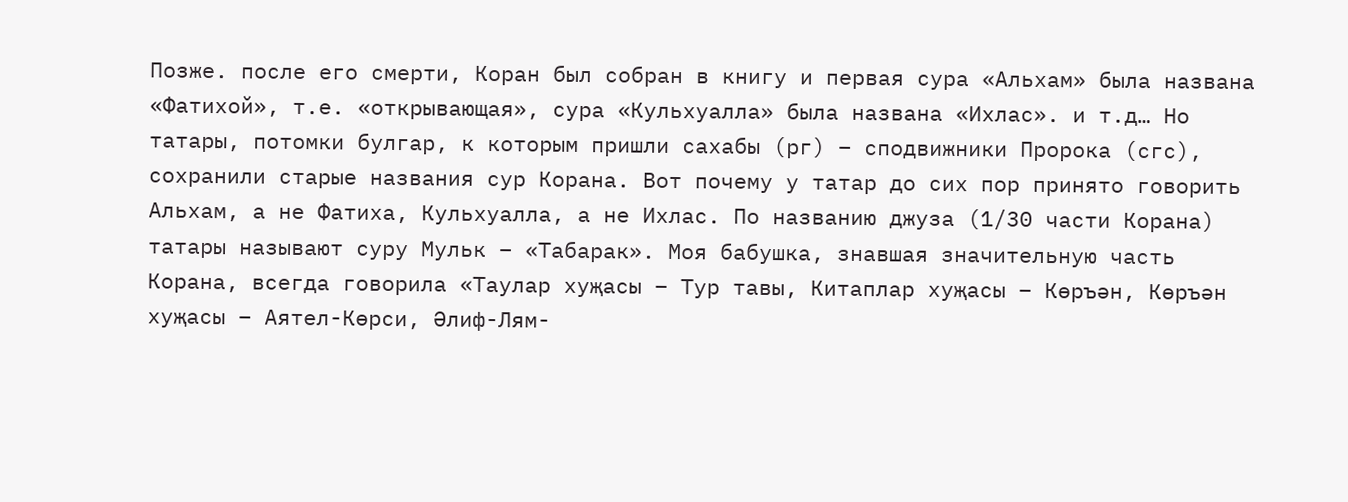Позже. после его смерти, Коран был собран в книгу и первая сура «Альхам» была названа «Фатихой», т.е. «открывающая», сура «Кульхуалла» была названа «Ихлас». и т.д… Но татары, потомки булгар, к которым пришли сахабы (рг) – сподвижники Пророка (сгс), сохранили старые названия сур Корана. Вот почему у татар до сих пор принято говорить Альхам, а не Фатиха, Кульхуалла, а не Ихлас. По названию джуза (1/30 части Корана) татары называют суру Мульк – «Табарак». Моя бабушка, знавшая значительную часть Корана, всегда говорила «Таулар хуҗасы – Тур тавы, Китаплар хуҗасы – Көръән, Көръән хуҗасы – Аятел-Көрси, Әлиф-Лям-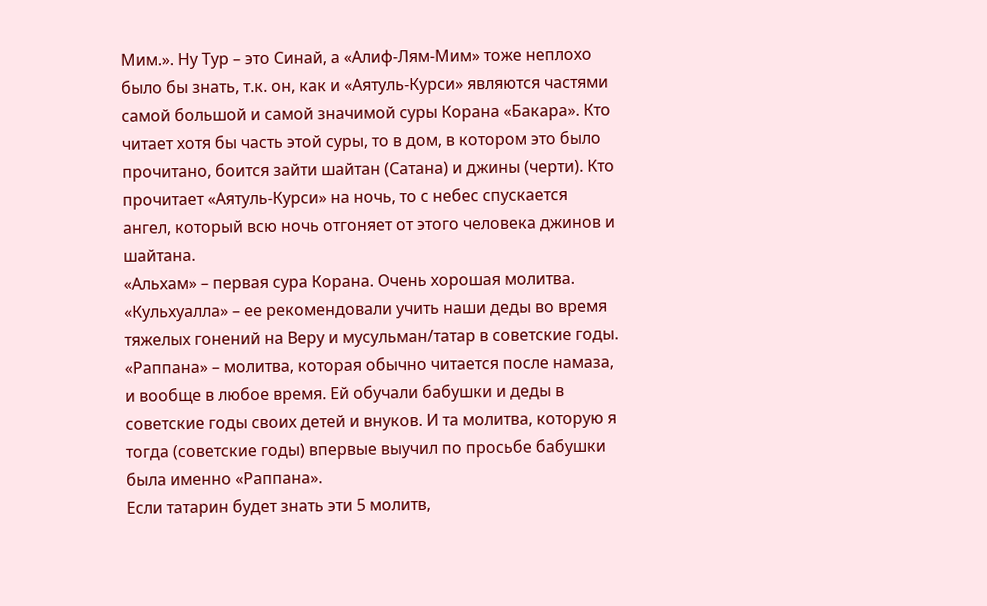Мим.». Ну Тур – это Синай, а «Алиф-Лям-Мим» тоже неплохо было бы знать, т.к. он, как и «Аятуль-Курси» являются частями самой большой и самой значимой суры Корана «Бакара». Кто читает хотя бы часть этой суры, то в дом, в котором это было прочитано, боится зайти шайтан (Сатана) и джины (черти). Кто прочитает «Аятуль-Курси» на ночь, то с небес спускается ангел, который всю ночь отгоняет от этого человека джинов и шайтана.
«Альхам» – первая сура Корана. Очень хорошая молитва.
«Кульхуалла» – ее рекомендовали учить наши деды во время тяжелых гонений на Веру и мусульман/татар в советские годы.
«Раппана» – молитва, которая обычно читается после намаза, и вообще в любое время. Ей обучали бабушки и деды в советские годы своих детей и внуков. И та молитва, которую я тогда (советские годы) впервые выучил по просьбе бабушки была именно «Раппана».
Если татарин будет знать эти 5 молитв,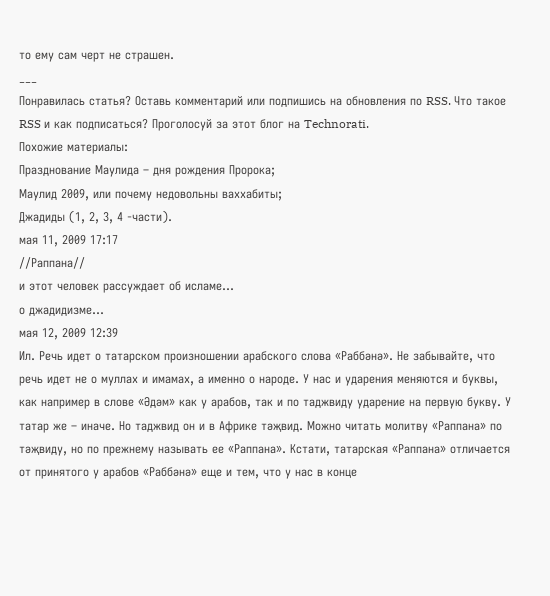то ему сам черт не страшен.
___
Понравилась статья? Оставь комментарий или подпишись на обновления по RSS. Что такое RSS и как подписаться? Проголосуй за этот блог на Technorati.
Похожие материалы:
Празднование Маулида – дня рождения Пророка;
Маулид 2009, или почему недовольны ваххабиты;
Джадиды (1, 2, 3, 4 -части).
мая 11, 2009 17:17
//Раппана//
и этот человек рассуждает об исламе…
о джадидизме…
мая 12, 2009 12:39
Ил. Речь идет о татарском произношении арабского слова «Раббәнә». Не забывайте, что речь идет не о муллах и имамах, а именно о народе. У нас и ударения меняются и буквы, как например в слове «Әдәм» как у арабов, так и по таджвиду ударение на первую букву. У татар же – иначе. Но таджвид он и в Африке тәҗвид. Можно читать молитву «Раппана» по тәҗвиду, но по прежнему называть ее «Раппана». Кстати, татарская «Раппана» отличается от принятого у арабов «Раббәнә» еще и тем, что у нас в конце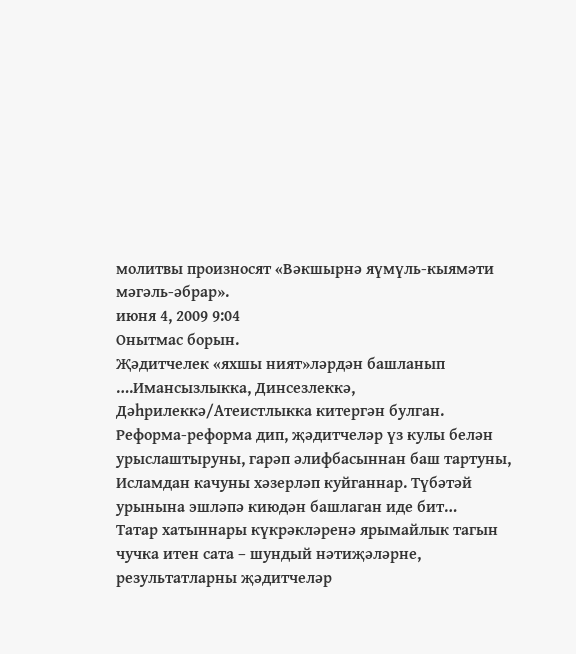молитвы произносят «Вәкшырнә яүмүль-кыямәти мәгәль-әбрар».
июня 4, 2009 9:04
Онытмас борын.
Җәдитчелек «яхшы ният»ләрдән башланып ….Имансызлыкка, Динсезлеккә, Дәһрилеккә/Атеистлыкка китергән булган.
Реформа-реформа дип, җәдитчеләр үз кулы белән урыслаштыруны, гарәп әлифбасыннан баш тартуны, Исламдан качуны хәзерләп куйганнар. Түбәтәй урынына эшләпә киюдән башлаган иде бит…
Татар хатыннары күкрәкләренә ярымайлык тагын чучка итен сата – шундый нәтиҗәләрне, результатларны җәдитчеләр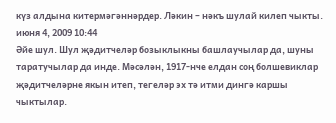күз алдына китермәгәннәрдер. Ләкин – нәкъ шулай килеп чыкты.
июня 4, 2009 10:44
Әйе шул. Шул җәдитчеләр бозыклыкны башлаучылар да, шуны таратучылар да инде. Мәсәлән, 1917-нче елдан соң болшевиклар җәдитчеләрне якын итеп, тегеләр эх тә итми дингә каршы чыктылар.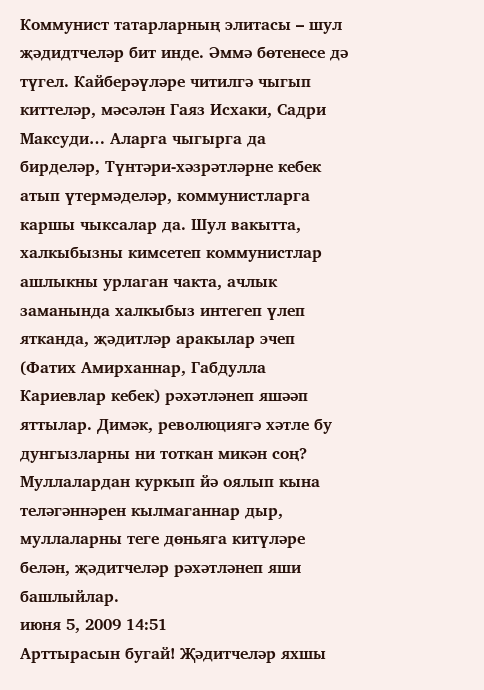Коммунист татарларның элитасы – шул җәдидтчеләр бит инде. Әммә бөтенесе дә түгел. Кайберәүләре читилгә чыгып киттеләр, мәсәлән Гаяз Исхаки, Садри Максуди… Аларга чыгырга да бирделәр, Түнтәри-хәзрәтләрне кебек атып үтермәделәр, коммунистларга каршы чыксалар да. Шул вакытта, халкыбызны кимсетеп коммунистлар ашлыкны урлаган чакта, ачлык заманында халкыбыз интегеп үлеп ятканда, җәдитләр аракылар эчеп (Фатих Амирханнар, Габдулла Кариевлар кебек) рәхәтләнеп яшәәп яттылар. Димәк, революциягә хәтле бу дунгызларны ни тоткан микән соң? Муллалардан куркып йә оялып кына теләгәннәрен кылмаганнар дыр, муллаларны теге дөньяга китүләре белән, җәдитчеләр рәхәтләнеп яши башлыйлар.
июня 5, 2009 14:51
Арттырасын бугай! Җәдитчеләр яхшы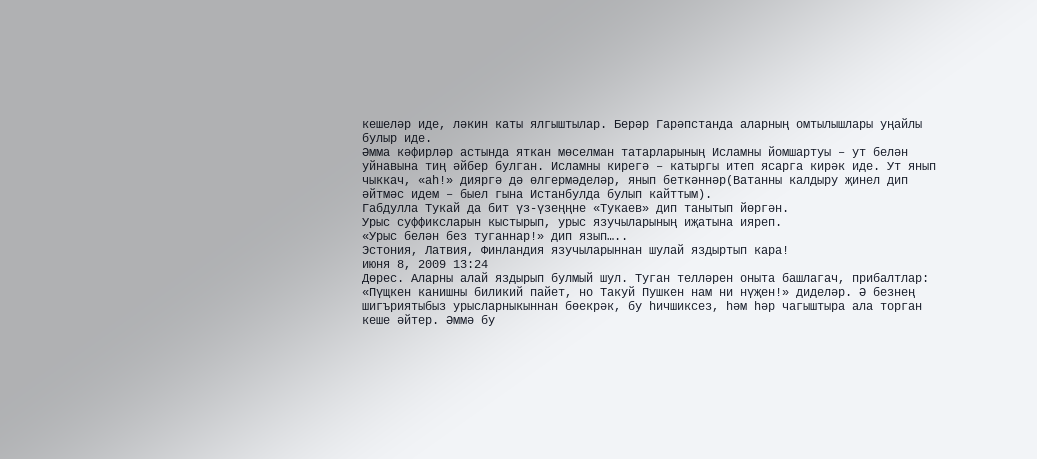кешеләр иде, ләкин каты ялгыштылар. Берәр Гарәпстанда аларның омтылышлары уңайлы булыр иде.
Әмма кәфирләр астында яткан мөселман татарларының Исламны йомшартуы – ут белән уйнавына тиң әйбер булган. Исламны кирегә – катыргы итеп ясарга кирәк иде. Ут янып чыккач, «аһ!» дияргә дә өлгермәделәр, янып беткәннәр(Ватанны калдыру җинел дип әйтмәс идем – быел гына Истанбулда булып кайттым).
Габдулла Тукай да бит үз-үзеңңне «Тукаев» дип танытып йөргән.
Урыс суффиксларын кыстырып, урыс язучыларының иҗатына ияреп.
«Урыс белән без туганнар!» дип язып…..
Эстония, Латвия, Финландия язучыларыннан шулай яздыртып кара!
июня 8, 2009 13:24
Дөрес. Аларны алай яздырып булмый шул. Туган телләрен оныта башлагач, прибалтлар: «Пүщкен канишны биликий пайет, но Такуй Пушкен нам ни нүҗен!» диделәр. Ә безнең шигъриятыбыз урысларныкыннан бөекрәк, бу һичшиксез, һәм һәр чагыштыра ала торган кеше әйтер. Әммә бу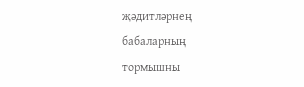җәдитләрнең бабаларның тормышны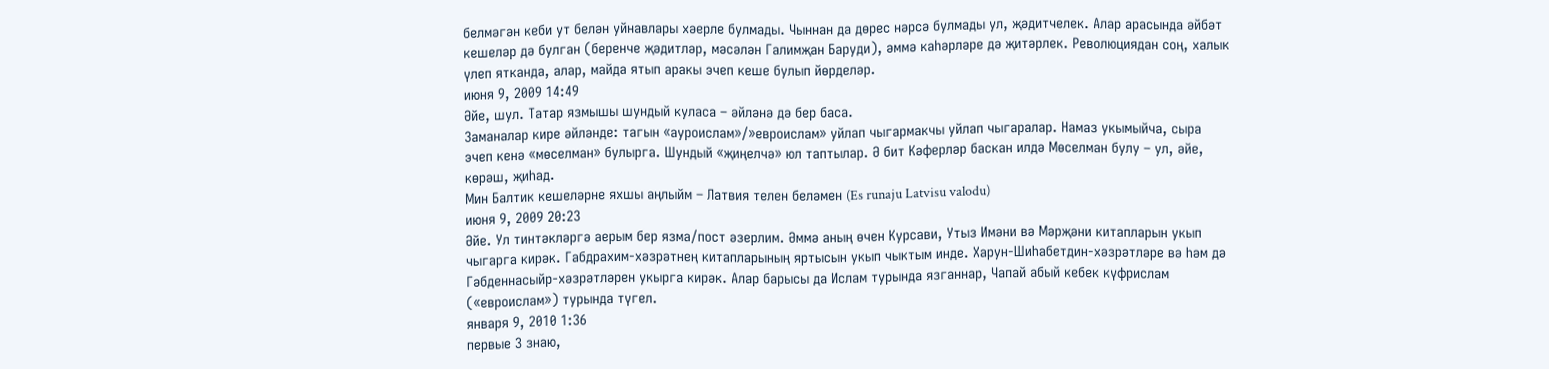белмәгән кеби ут белән уйнавлары хәерле булмады. Чыннан да дөрес нәрсә булмады ул, җәдитчелек. Алар арасында әйбәт кешеләр дә булган (беренче җәдитләр, мәсәлән Галимҗан Баруди), әммә каһәрләре дә җитәрлек. Революциядан соң, халык үлеп ятканда, алар, майда ятып аракы эчеп кеше булып йөрделәр.
июня 9, 2009 14:49
Әйе, шул. Татар язмышы шундый куласа – әйләнә дә бер баса.
Заманалар кире әйләнде: тагын «ауроислам»/»евроислам» уйлап чыгармакчы уйлап чыгаралар. Намаз укымыйча, сыра эчеп кенә «мөселман» булырга. Шундый «җиңелчә» юл таптылар. Ә бит Кәферләр баскан илдә Мөселман булу – ул, әйе, көрәш, җиһад.
Мин Балтик кешеләрне яхшы аңлыйм – Латвия телен беләмен (Es runaju Latvisu valodu)
июня 9, 2009 20:23
Әйе. Ул тинтәкләргә аерым бер язма/пост әзерлим. Әммә аның өчен Курсави, Утыз Имәни вә Мәрҗәни китапларын укып чыгарга кирәк. Габдрахим-хәзрәтнең китапларының яртысын укып чыктым инде. Харун-Шиһабетдин-хәзрәтләре вә һәм дә
Гәбденнасыйр-хәзрәтләрен укырга кирәк. Алар барысы да Ислам турында язганнар, Чапай абый кебек күфрислам («евроислам») турында түгел.
января 9, 2010 1:36
первые 3 знаю,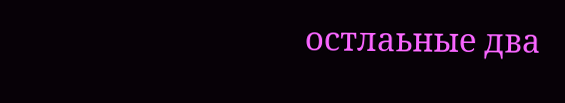остлаьные два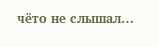чёто не слышал…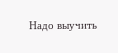Надо выучить